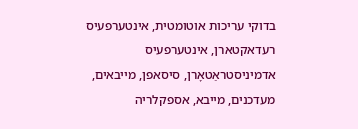בדוקי עריכות אוטומטית, אינטערפעיס רעדאקטארן, אינטערפעיס אדמיניסטראַטאָרן, סיסאפן, מייבאים, מעדכנים, מייבא, אספקלריה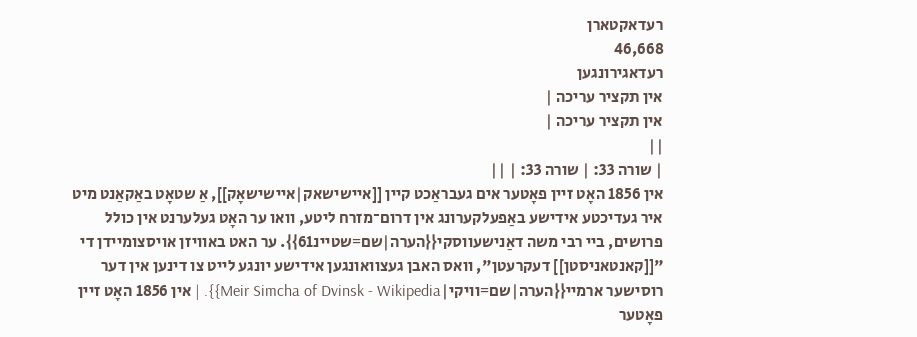רעדאקטארן
46,668
רעדאגירונגען
אין תקציר עריכה |
אין תקציר עריכה |
||
| שורה 33: | שורה 33: | ||
אין 1856 האָט זיין פאָטער אים געבראַכט קיין [[איישישאק|איישישאָק]], אַ שטאָט באַקאַנט מיט איר געדיכטע אידישע באַפעלקערונג אין דרום־מזרח ליטע, וואו ער האָט געלערנט אין כולל פרושים, ביי רבי משה דאַנישעווסקי{{הערה|שם=שטיינ61}}. ער האט באוויזן אויסצומיידן די "[[קאנטאניסטן]] דעקרעטן", וואס האבן געצוואונגען אידישע יונגע לייט צו דינען אין דער רוסישער ארמיי{{הערה|שם=וויקי|Meir Simcha of Dvinsk - Wikipedia}}. | אין 1856 האָט זיין פאָטער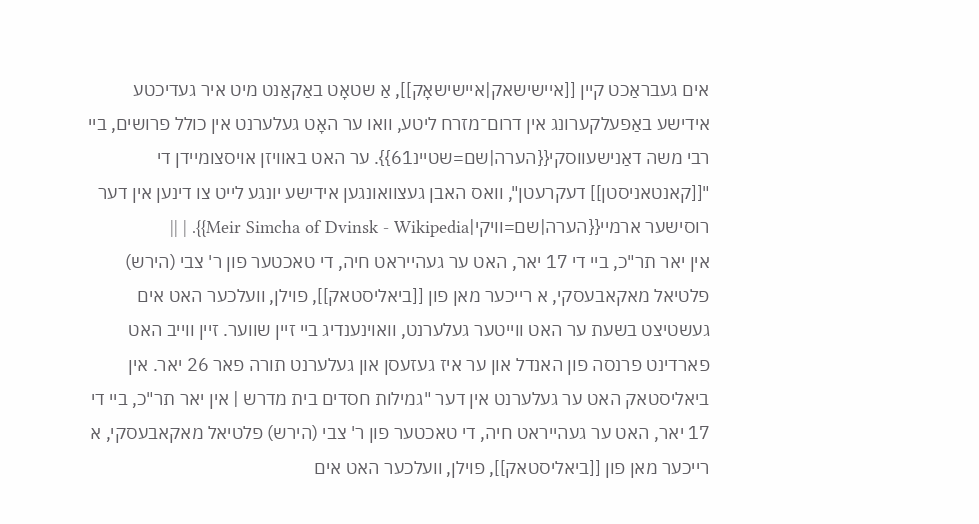אים געבראַכט קיין [[איישישאק|איישישאָק]], אַ שטאָט באַקאַנט מיט איר געדיכטע אידישע באַפעלקערונג אין דרום־מזרח ליטע, וואו ער האָט געלערנט אין כולל פרושים, ביי רבי משה דאַנישעווסקי{{הערה|שם=שטיינ61}}. ער האט באוויזן אויסצומיידן די "[[קאנטאניסטן]] דעקרעטן", וואס האבן געצוואונגען אידישע יונגע לייט צו דינען אין דער רוסישער ארמיי{{הערה|שם=וויקי|Meir Simcha of Dvinsk - Wikipedia}}. | ||
אין יאר תר"כ, ביי די 17 יאר, האט ער געהייראט חיה, די טאכטער פון ר' צבי (הירש) פלטיאל מאקאבעסקי, א רייכער מאן פון [[ביאליסטאק]], פוילן, וועלכער האט אים געשטיצט בשעת ער האט ווייטער געלערנט, וואוינענדיג ביי זיין שווער. זיין ווייב האט פארדינט פרנסה פון האנדל און ער איז געזעסן און געלערנט תורה פאר 26 יאר. אין ביאליסטאק האט ער געלערנט אין דער "גמילות חסדים בית מדרש | אין יאר תר"כ, ביי די 17 יאר, האט ער געהייראט חיה, די טאכטער פון ר' צבי (הירש) פלטיאל מאקאבעסקי, א רייכער מאן פון [[ביאליסטאק]], פוילן, וועלכער האט אים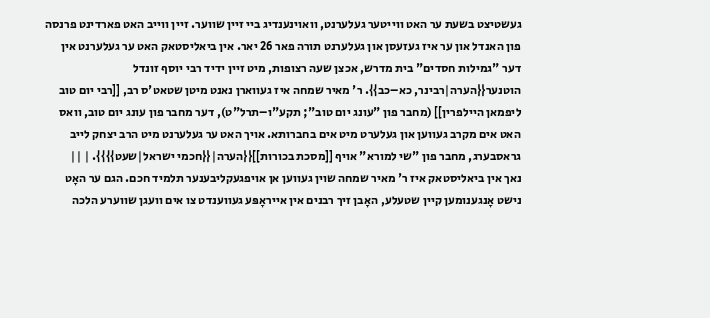געשטיצט בשעת ער האט ווייטער געלערנט, וואוינענדיג ביי זיין שווער. זיין ווייב האט פארדינט פרנסה פון האנדל און ער איז געזעסן און געלערנט תורה פאר 26 יאר. אין ביאליסטאק האט ער געלערנט אין דער "גמילות חסדים" בית מדרש, אכצן שעה רצופות, מיט זיין ידיד רבי יוסף זונדל הוטנער{{הערה|רבינר, כא–כב}}. ר' מאיר שמחה איז געווארן נאנט מיטן שטאט'ס רב, [[רבי יום טוב ליפמאן היילפרין]] (מחבר פון "עונג יום טוב"; תקע"ו–תרל"ט), דער מחבר פון עונג יום טוב, וואס האט אים מקרב געווען און געלערט מיט אים בחברותא. אויך האט ער געלערנט מיט הרב יצחק לייב גראסבערג, מחבר פון "שי למורא" אויף [[מסכת בכורות]]{{הערה|{{חכמי ישראל|שעט}}}}. | ||
נאך אין ביאליסטאק איז ר' מאיר שמחה שוין געווען אן אויפגעקליבענער תלמיד חכם. הגם ער האָט נישט אָנגענומען קיין שטעלע, האָבן זיך רבנים אין אייראָפּע געווענדט צו אים וועגן שווערע הלכה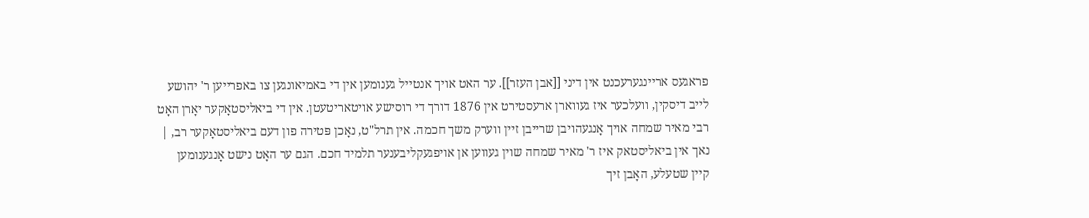פראגעס אריינגערעכנט אין דיני [[אבן העזר]]. ער האט אויך אנטייל גענומען אין די באמיאונגען צו באפרייען ר' יהושע לייב דיסקין, וועלכער איז געווארן ארעסטירט אין 1876 דורך די רוסישע אויטאריטעטן. אין די ביאליסטאָקער יאָרן האָט רבי מאיר שמחה אויך אָנגעהויבן שרייבן זיין ווערק משך חכמה. אין תרל"ט, נאָכן פּטירה פון דעם ביאליסטאָקער רב, | נאך אין ביאליסטאק איז ר' מאיר שמחה שוין געווען אן אויפגעקליבענער תלמיד חכם. הגם ער האָט נישט אָנגענומען קיין שטעלע, האָבן זיך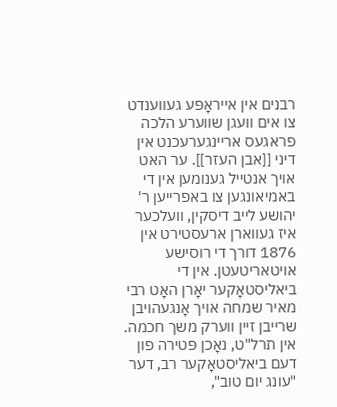רבנים אין אייראָפּע געווענדט צו אים וועגן שווערע הלכה פראגעס אריינגערעכנט אין דיני [[אבן העזר]]. ער האט אויך אנטייל גענומען אין די באמיאונגען צו באפרייען ר' יהושע לייב דיסקין, וועלכער איז געווארן ארעסטירט אין 1876 דורך די רוסישע אויטאריטעטן. אין די ביאליסטאָקער יאָרן האָט רבי מאיר שמחה אויך אָנגעהויבן שרייבן זיין ווערק משך חכמה. אין תרל"ט, נאָכן פּטירה פון דעם ביאליסטאָקער רב, דער "עונג יום טוב",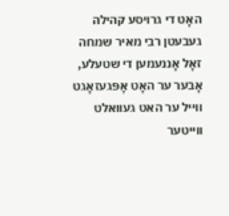האָט די גרויסע קהילה געבעטן רבי מאיר שמחה זאָל אָננעמען די שטעלע, אָבער ער האָט אָפּגעזאָגט ווייל ער האט געוואלט ווייטער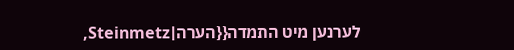לערנען מיט התמדה{{הערה|Steinmetz,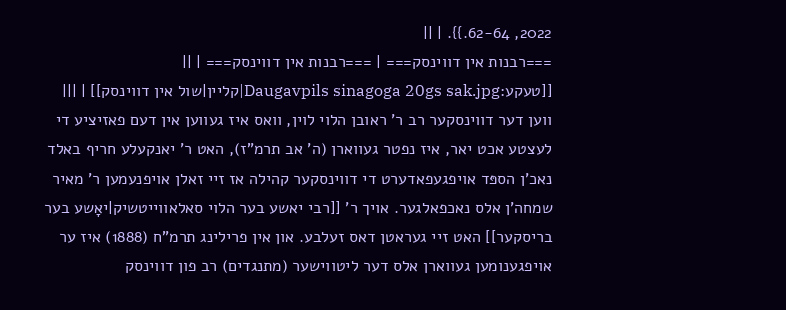2022, 62-64.}}. | ||
===רבנות אין דווינסק=== | ===רבנות אין דווינסק=== | ||
[[טעקע:Daugavpils sinagoga 20gs sak.jpg|קליין|שול אין דווינסק]] | |||
ווען דער דווינסקער רב ר' ראובן הלוי לוין, וואס איז געווען אין דעם פאזיציע די לעצטע אכט יאר, איז נפטר געווארן (ה' אב תרמ"ז), האט ר' יאנקעלע חריף באלד נאכ'ן הספּד אויפגעפאדערט די דווינסקער קהילה אז זיי זאלן אויפנעמען ר' מאיר שמחה'ן אלס נאכפאלגער. אויך ר' [[רבי יאשע בער הלוי סאלאווייטשיק|יאָשע בער בריסקער]] האט זיי געראטן דאס זעלבע. און אין פרילינג תרמ"ח (1888) איז ער אויפגענומען געווארן אלס דער ליטווישער (מתנגדים) רב פון דווינסק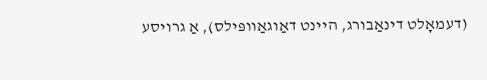(דעמאָלט דינאַבורג, היינט דאַוגאַוופּילס), אַ גרויסע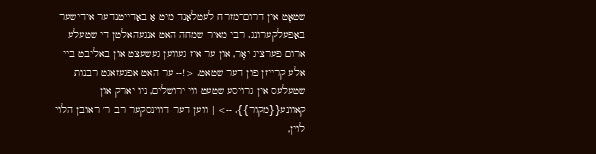שטאָט אין דרום־מזרח לעטלאַנד מיט אַ באַדייטנדער אידישער באַפעלקערונג. רבי מאיר שמחה האט אנגעהאלטן די שטעלע ארום פערציג יאָר, און ער איז געווען געשעצט און באליבט ביי אלע קרייזן פון דער שטאט. <!-- ער האט אפגעזאגט רבנות שטעלעס אין גרויסע שטעט ווי ירושלים, ניו יארק און קאוונע{{מקור}}. --> | ווען דער דווינסקער רב ר' ראובן הלוי לוין,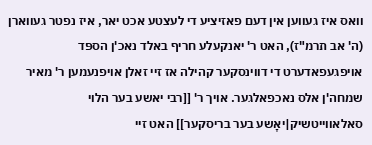וואס איז געווען אין דעם פאזיציע די לעצטע אכט יאר, איז נפטר געווארן (ה' אב תרמ"ז), האט ר' יאנקעלע חריף באלד נאכ'ן הספּד אויפגעפאדערט די דווינסקער קהילה אז זיי זאלן אויפנעמען ר' מאיר שמחה'ן אלס נאכפאלגער. אויך ר' [[רבי יאשע בער הלוי סאלאווייטשיק|יאָשע בער בריסקער]] האט זיי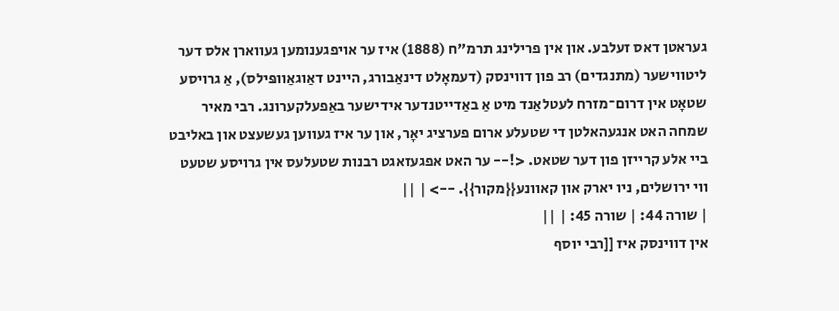געראטן דאס זעלבע. און אין פרילינג תרמ"ח (1888) איז ער אויפגענומען געווארן אלס דער ליטווישער (מתנגדים) רב פון דווינסק (דעמאָלט דינאַבורג, היינט דאַוגאַוופּילס), אַ גרויסע שטאָט אין דרום־מזרח לעטלאַנד מיט אַ באַדייטנדער אידישער באַפעלקערונג. רבי מאיר שמחה האט אנגעהאלטן די שטעלע ארום פערציג יאָר, און ער איז געווען געשעצט און באליבט ביי אלע קרייזן פון דער שטאט. <!-- ער האט אפגעזאגט רבנות שטעלעס אין גרויסע שטעט ווי ירושלים, ניו יארק און קאוונע{{מקור}}. --> | ||
| שורה 44: | שורה 45: | ||
אין דווינסק איז [[רבי יוסף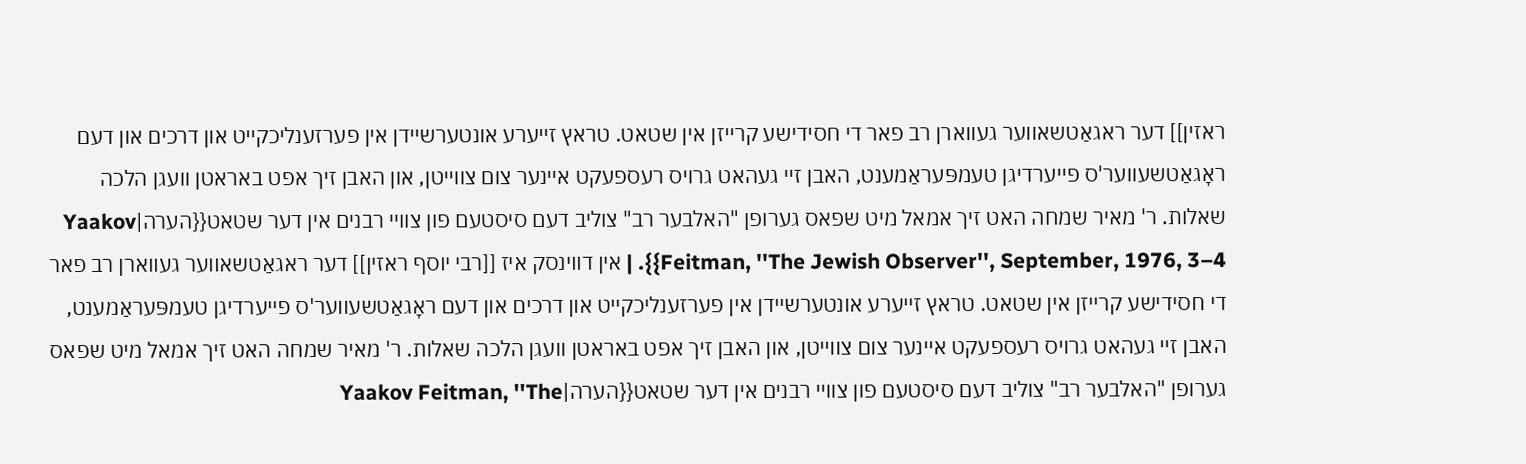ראזין]] דער ראגאַטשאווער געווארן רב פאר די חסידישע קרייזן אין שטאט. טראץ זייערע אונטערשיידן אין פערזענליכקייט און דרכים און דעם ראָגאַטשעווער'ס פייערדיגן טעמפּעראַמענט, האבן זיי געהאט גרויס רעספעקט איינער צום צווייטן, און האבן זיך אפט באראטן וועגן הלכה שאלות. ר' מאיר שמחה האט זיך אמאל מיט שפאס גערופן "האלבער רב" צוליב דעם סיסטעם פון צוויי רבנים אין דער שטאט{{הערה|Yaakov Feitman, ''The Jewish Observer'', September, 1976, 3–4}}. | אין דווינסק איז [[רבי יוסף ראזין]] דער ראגאַטשאווער געווארן רב פאר די חסידישע קרייזן אין שטאט. טראץ זייערע אונטערשיידן אין פערזענליכקייט און דרכים און דעם ראָגאַטשעווער'ס פייערדיגן טעמפּעראַמענט, האבן זיי געהאט גרויס רעספעקט איינער צום צווייטן, און האבן זיך אפט באראטן וועגן הלכה שאלות. ר' מאיר שמחה האט זיך אמאל מיט שפאס גערופן "האלבער רב" צוליב דעם סיסטעם פון צוויי רבנים אין דער שטאט{{הערה|Yaakov Feitman, ''The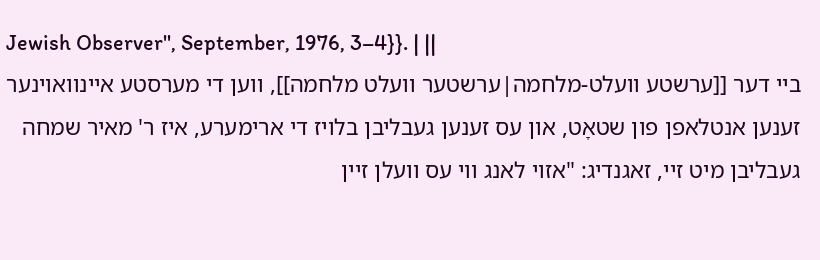Jewish Observer'', September, 1976, 3–4}}. | ||
ביי דער [[ערשטע וועלט-מלחמה|ערשטער וועלט מלחמה]], ווען די מערסטע איינוואוינער זענען אנטלאפן פון שטאָט, און עס זענען געבליבן בלויז די ארימערע, איז ר' מאיר שמחה געבליבן מיט זיי, זאגנדיג: "אזוי לאנג ווי עס וועלן זיין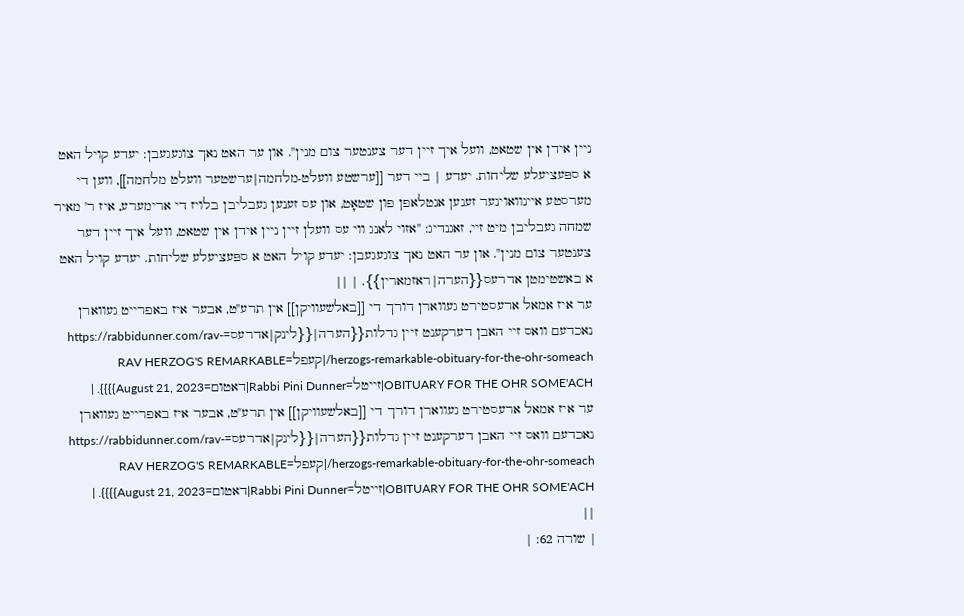ניין אידן אין שטאט, וועל איך זיין דער צענטער צום מנין". און ער האט נאך צוגעגעבן: יעדע קויל האט א ספּעציעלע שליחות. יעדע | ביי דער [[ערשטע וועלט-מלחמה|ערשטער וועלט מלחמה]], ווען די מערסטע איינוואוינער זענען אנטלאפן פון שטאָט, און עס זענען געבליבן בלויז די ארימערע, איז ר' מאיר שמחה געבליבן מיט זיי, זאגנדיג: "אזוי לאנג ווי עס וועלן זיין ניין אידן אין שטאט, וועל איך זיין דער צענטער צום מנין". און ער האט נאך צוגעגעבן: יעדע קויל האט א ספּעציעלע שליחות. יעדע קויל האט א באשטימטן אדרעס{{הערה|ראזמארין}}. | ||
ער איז אמאל ארעסטירט געווארן דורך די [[באלשעוויקן]] אין תרע"ט, אבער איז באפרייט געווארן נאכדעם וואס זיי האבן דערקענט זיין גדלות{{הערה|{{לינק|אדרעס=https://rabbidunner.com/rav-herzogs-remarkable-obituary-for-the-ohr-someach/|קעפל=RAV HERZOG'S REMARKABLE OBITUARY FOR THE OHR SOME'ACH|זייטל=Rabbi Pini Dunner|דאטום=August 21, 2023}}}}. | ער איז אמאל ארעסטירט געווארן דורך די [[באלשעוויקן]] אין תרע"ט, אבער איז באפרייט געווארן נאכדעם וואס זיי האבן דערקענט זיין גדלות{{הערה|{{לינק|אדרעס=https://rabbidunner.com/rav-herzogs-remarkable-obituary-for-the-ohr-someach/|קעפל=RAV HERZOG'S REMARKABLE OBITUARY FOR THE OHR SOME'ACH|זייטל=Rabbi Pini Dunner|דאטום=August 21, 2023}}}}. | ||
| שורה 62: |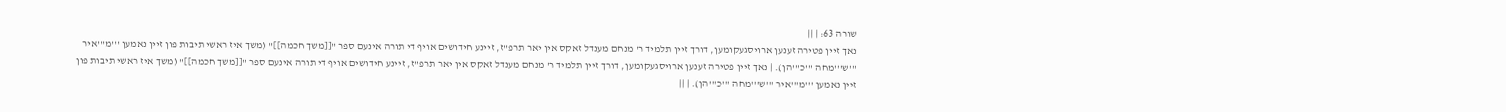שורה 63: | ||
נאך זיין פטירה זענען ארויסגעקומען, דורך זיין תלמיד ר' מנחם מענדל זאקס אין יאר תרפ"ז, זיינע חידושים אויף די תורה אינעם ספר "[[משך חכמה]]" (משך איז ראשי תיבות פון זיין נאמען '''מ'''איר '''ש'''מחה '''כ'''הן). | נאך זיין פטירה זענען ארויסגעקומען, דורך זיין תלמיד ר' מנחם מענדל זאקס אין יאר תרפ"ז, זיינע חידושים אויף די תורה אינעם ספר "[[משך חכמה]]" (משך איז ראשי תיבות פון זיין נאמען '''מ'''איר '''ש'''מחה '''כ'''הן). | ||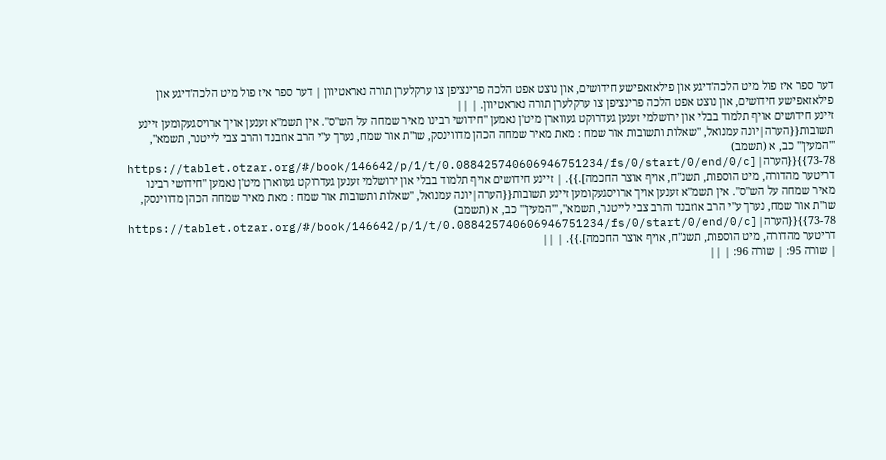דער ספר איז פול מיט הלכה'דיגע און פילאזאפישע חידושים, און נוצט אפט הלכה פרינציפן צו ערקלערן תורה נאראטיוון | דער ספר איז פול מיט הלכה'דיגע און פילאזאפישע חידושים, און נוצט אפט הלכה פרינציפן צו ערקלערן תורה נאראטיוון. | ||
זיינע חידושים אויף תלמוד בבלי און ירושלמי זענען געדרוקט געווארן מיט'ן נאמען "חידושי רבינו מאיר שמחה על הש"ס". אין תשמ"א זענען אויך ארויסגעקומען זיינע תשובות{{הערה|יונה עמנואל, "שאלות ותשובות אור שמח : מאת מאיר שמחה הכהן מדווינסק, שו"ת אור שמח, נערך ע"י הרב אוזבנד והרב צבי לייטנר, תשמא", '''המעין''' כב, א (תשמב) 73-78}}{{הערה|[https://tablet.otzar.org/#/book/146642/p/1/t/0.088425740606946751234/fs/0/start/0/end/0/c דריטער מהדורה, מיט הוספות, תשנ"ח, אויף אוצר החכמה].}}. | זיינע חידושים אויף תלמוד בבלי און ירושלמי זענען געדרוקט געווארן מיט'ן נאמען "חידושי רבינו מאיר שמחה על הש"ס". אין תשמ"א זענען אויך ארויסגעקומען זיינע תשובות{{הערה|יונה עמנואל, "שאלות ותשובות אור שמח : מאת מאיר שמחה הכהן מדווינסק, שו"ת אור שמח, נערך ע"י הרב אוזבנד והרב צבי לייטנר, תשמא", '''המעין''' כב, א (תשמב) 73-78}}{{הערה|[https://tablet.otzar.org/#/book/146642/p/1/t/0.088425740606946751234/fs/0/start/0/end/0/c דריטער מהדורה, מיט הוספות, תשנ"ח, אויף אוצר החכמה].}}. | ||
| שורה 95: | שורה 96: | ||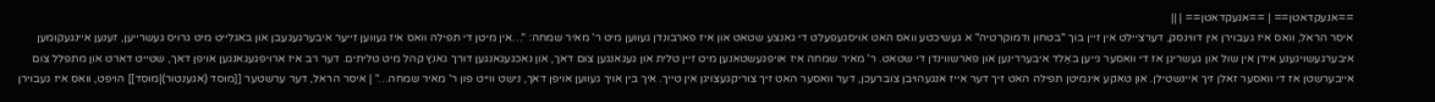==אנעקדאטן== | ==אנעקדאטן== | ||
איסר הראל, וואס איז געבוירן אין דווינסק, דערציילט אין זיין בוך "בטחון ודמוקרטיה" א געשיכטע וואס האט אויסגעפעלט די גאנצע שטאט און איז פארבונדן געווען מיט ר' מאיר שמחה: "…אין מיטן די תפילה וואס איז געווען זייער איבערגעגעבן און באגלייט מיט גרויס געשרייען, זענען איינגעקומען איבערגעשויגענע אידן אין שול און געשריגן אז די וואסער גייען באַלד איבעררינען און פארשווינדן די שטאט. ר' מאיר שמחה איז אויפגעשטאנען מיט זיין טלית און געגאנגען צום דאך, און נאכגעגאנגען דורך גאנץ קהל מיט טליתים. דער רב איז ארויפגעגאנגען אויפן דאך, שטייט דארט און מתפלל צום אייבערשטן אז די וואסער זאלן זיך איינשטילן. און טאקע אינמיטן תפילה האט זיך דער אייז אנגעהויבן צוברעכן, דער וואסער האט זיך צוריקגעצויגן אין טייך. איך בין אויך געווען אויפן דאך, נישט ווייט פון ר' מאיר שמחה…" | איסר הראל, דער ערשטער [[מוסד (אגענטור)|מוסד]] הויפט, וואס איז געבוירן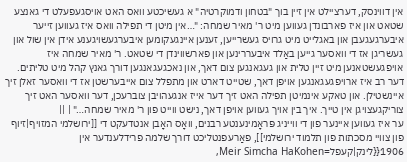אין דווינסק, דערציילט אין זיין בוך "בטחון ודמוקרטיה" א געשיכטע וואס האט אויסגעפעלט די גאנצע שטאט און איז פארבונדן געווען מיט ר' מאיר שמחה: "…אין מיטן די תפילה וואס איז געווען זייער איבערגעגעבן און באגלייט מיט גרויס געשרייען, זענען איינגעקומען איבערגעשויגענע אידן אין שול און געשריגן אז די וואסער גייען באַלד איבעררינען און פארשווינדן די שטאט. ר' מאיר שמחה איז אויפגעשטאנען מיט זיין טלית און געגאנגען צום דאך, און נאכגעגאנגען דורך גאנץ קהל מיט טליתים. דער רב איז ארויפגעגאנגען אויפן דאך, שטייט דארט און מתפלל צום אייבערשטן אז די וואסער זאלן זיך איינשטילן. און טאקע אינמיטן תפילה האט זיך דער אייז אנגעהויבן צוברעכן, דער וואסער האט זיך צוריקגעצויגן אין טייך. איך בין אויך געווען אויפן דאך, נישט ווייט פון ר' מאיר שמחה…" | ||
ער איז געווען איינער פון די ווייניג פּראָמינענטע רבנים, וואָס האָבן אנטדעקט די [[ירושלמי המזויף|זיוף פון צוויי מסכתות פון תלמוד ירושלמי]], פאַרעפנטליכט דורך שלמה פרידלענדער אין 1906{{לינק|קעפל=Meir Simcha HaKohen,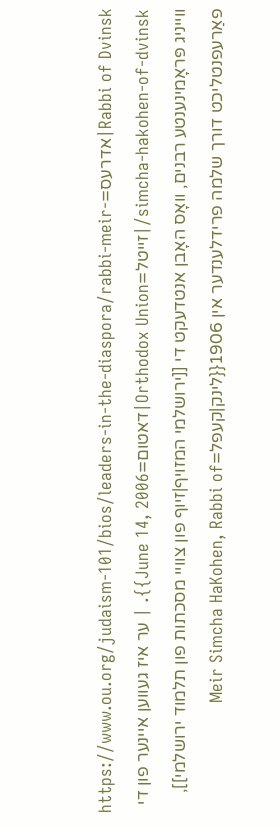Rabbi of Dvinsk|אדרעס=https://www.ou.org/judaism-101/bios/leaders-in-the-diaspora/rabbi-meir-simcha-hakohen-of-dvinsk/|זייטל=Orthodox Union|דאטום=June 14, 2006}}. | ער איז געווען איינער פון די ווייניג פּראָמינענטע רבנים, וואָס האָבן אנטדעקט די [[ירושלמי המזויף|זיוף פון צוויי מסכתות פון תלמוד ירושלמי]], פאַרעפנטליכט דורך שלמה פרידלענדער אין 1906{{לינק|קעפל=Meir Simcha HaKohen, Rabbi of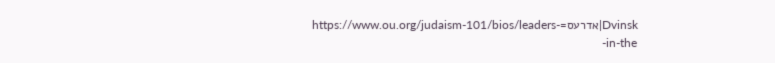Dvinsk|אדרעס=https://www.ou.org/judaism-101/bios/leaders-in-the-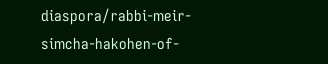diaspora/rabbi-meir-simcha-hakohen-of-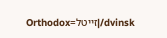dvinsk/|זייטל=Orthodox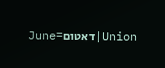Union|דאטום=June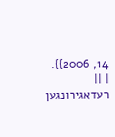14, 2006}}. | ||
רעדאגירונגען